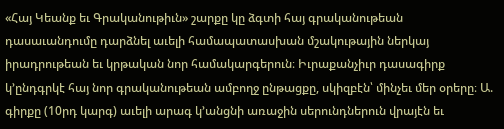«Հայ Կեանք եւ Գրականութիւն» շարքը կը ձգտի հայ գրականութեան դասաւանդումը դարձնել աւելի համապատասխան մշակութային ներկայ իրադրութեան եւ կրթական նոր համակարգերուն։ Իւրաքանչիւր դասագիրք կ’ընդգրկէ հայ նոր գրականութեան ամբողջ ընթացքը, սկիզբէն՝ մինչեւ մեր օրերը։ Ա. գիրքը (10րդ կարգ) աւելի արագ կ’անցնի առաջին սերունդներուն վրայէն եւ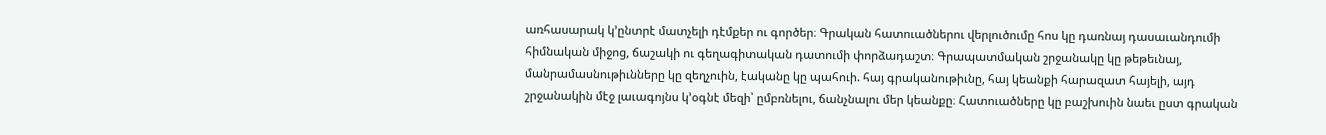առհասարակ կ’ընտրէ մատչելի դէմքեր ու գործեր։ Գրական հատուածներու վերլուծումը հոս կը դառնայ դասաւանդումի հիմնական միջոց, ճաշակի ու գեղագիտական դատումի փորձադաշտ։ Գրապատմական շրջանակը կը թեթեւնայ, մանրամասնութիւնները կը զեղչուին, էականը կը պահուի. հայ գրականութիւնը, հայ կեանքի հարազատ հայելի, այդ շրջանակին մէջ լաւագոյնս կ’օգնէ մեզի՝ ըմբռնելու, ճանչնալու մեր կեանքը։ Հատուածները կը բաշխուին նաեւ ըստ գրական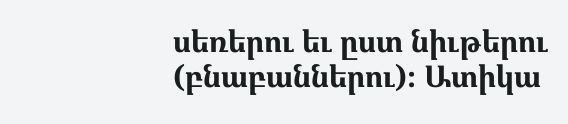սեռերու եւ ըստ նիւթերու (բնաբաններու)։ Ատիկա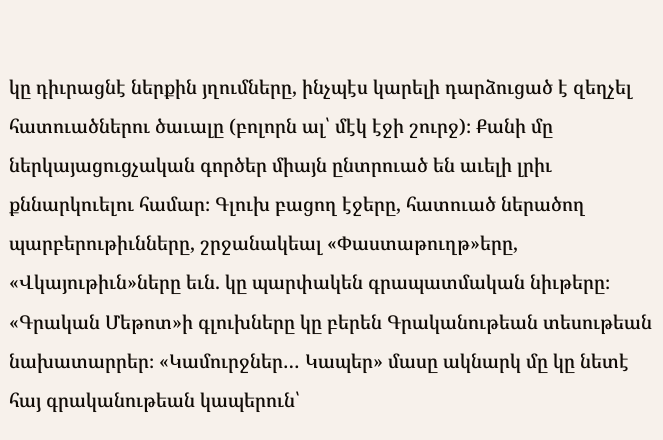կը դիւրացնէ ներքին յղումները, ինչպէս կարելի դարձուցած է զեղչել հատուածներու ծաւալը (բոլորն ալ՝ մէկ էջի շուրջ)։ Քանի մը ներկայացուցչական գործեր միայն ընտրուած են աւելի լրիւ քննարկուելու համար։ Գլուխ բացող էջերը, հատուած ներածող պարբերութիւնները, շրջանակեալ «Փաստաթուղթ»երը, «Վկայութիւն»ները եւն. կը պարփակեն գրապատմական նիւթերը։ «Գրական Մեթոտ»ի գլուխները կը բերեն Գրականութեան տեսութեան նախատարրեր։ «Կամուրջներ… Կապեր» մասը ակնարկ մը կը նետէ հայ գրականութեան կապերուն՝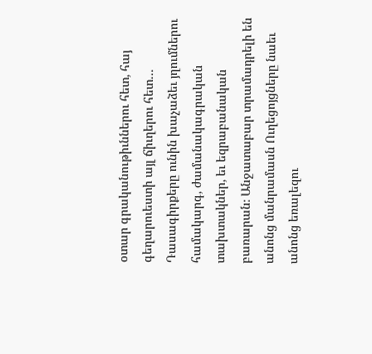օտար գրականութիւններու հետ, հայ գեղարուեստի այլ ճիւղերու հետ… Դասագիրքերը ունին խաչաձեւ յղումներու համակարգ, ժամանակագրական տախտակներ, եւ եզրաբանական բառարան։ Անջատաբար տրամադրելի են անոնց մանրամասն Ուղեցոյցները նաեւ անոնց եռալեզու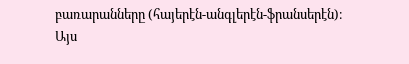բառարանները (հայերէն-անգլերէն-ֆրանսերէն)։ Այս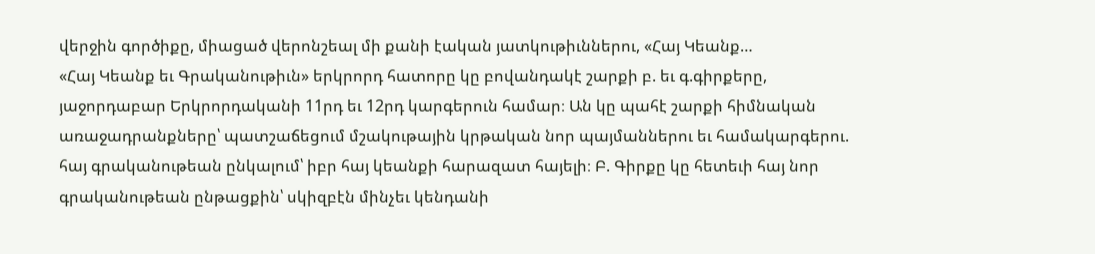վերջին գործիքը, միացած վերոնշեալ մի քանի էական յատկութիւններու, «Հայ Կեանք…
«Հայ Կեանք եւ Գրականութիւն» երկրորդ հատորը կը բովանդակէ շարքի բ. եւ գ.գիրքերը, յաջորդաբար Երկրորդականի 11րդ եւ 12րդ կարգերուն համար։ Ան կը պահէ շարքի հիմնական առաջադրանքները՝ պատշաճեցում մշակութային կրթական նոր պայմաններու եւ համակարգերու. հայ գրականութեան ընկալում՝ իբր հայ կեանքի հարազատ հայելի։ Բ. Գիրքը կը հետեւի հայ նոր գրականութեան ընթացքին՝ սկիզբէն մինչեւ կենդանի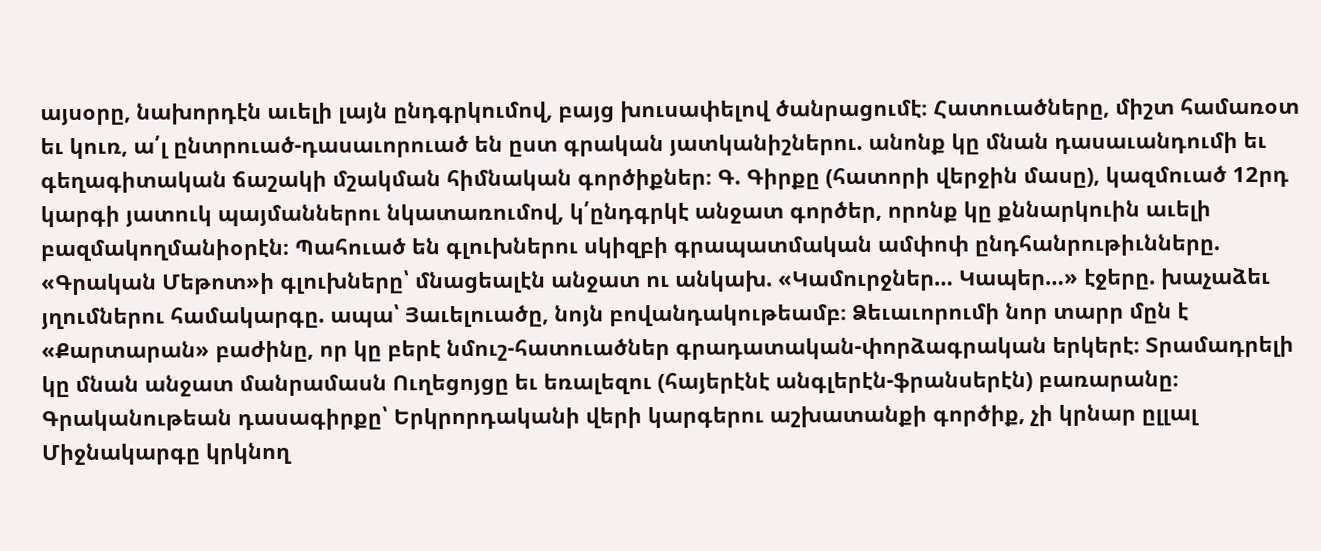այսօրը, նախորդէն աւելի լայն ընդգրկումով, բայց խուսափելով ծանրացումէ։ Հատուածները, միշտ համառօտ եւ կուռ, ա՛լ ընտրուած-դասաւորուած են ըստ գրական յատկանիշներու. անոնք կը մնան դասաւանդումի եւ գեղագիտական ճաշակի մշակման հիմնական գործիքներ։ Գ. Գիրքը (հատորի վերջին մասը), կազմուած 12րդ կարգի յատուկ պայմաններու նկատառումով, կ՛ընդգրկէ անջատ գործեր, որոնք կը քննարկուին աւելի բազմակողմանիօրէն։ Պահուած են գլուխներու սկիզբի գրապատմական ամփոփ ընդհանրութիւնները. «Գրական Մեթոտ»ի գլուխները՝ մնացեալէն անջատ ու անկախ. «Կամուրջներ… Կապեր…» էջերը. խաչաձեւ յղումներու համակարգը. ապա՝ Յաւելուածը, նոյն բովանդակութեամբ։ Ձեւաւորումի նոր տարր մըն է «Քարտարան» բաժինը, որ կը բերէ նմուշ-հատուածներ գրադատական-փորձագրական երկերէ։ Տրամադրելի կը մնան անջատ մանրամասն Ուղեցոյցը եւ եռալեզու (հայերէնէ անգլերէն-ֆրանսերէն) բառարանը։ Գրականութեան դասագիրքը՝ Երկրորդականի վերի կարգերու աշխատանքի գործիք, չի կրնար ըլլալ Միջնակարգը կրկնող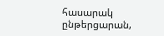հասարակ ընթերցարան,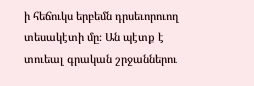ի հեճուկս երբեմն դրսեւորուող տեսակէտի մը։ Ան պէտք է տուեալ գրական շրջաններու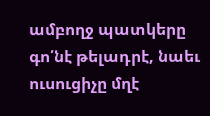ամբողջ պատկերը գո՛նէ թելադրէ, նաեւ ուսուցիչը մղէ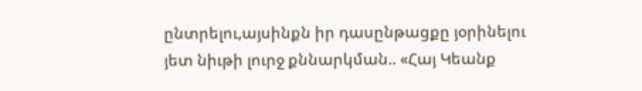ընտրելու,այսինքն իր դասընթացքը յօրինելու յետ նիւթի լուրջ քննարկման.. «Հայ Կեանք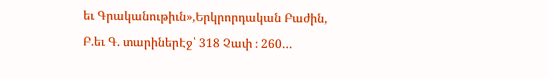եւ Գրականութիւն»,Երկրորդական Բաժին, Բ.եւ Գ. տարիներԷջ՝ 318 Չափ ։ 260…